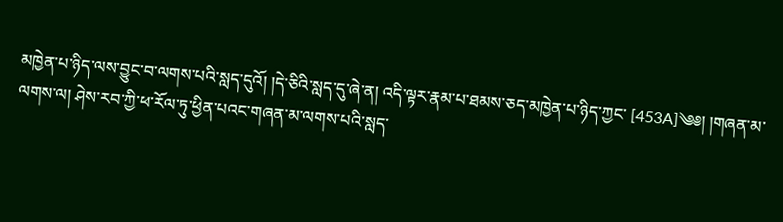མཁྱེན་པ་ཉིད་ལས་བྱུང་བ་ལགས་པའི་སླད་དུའོ། །དེ་ཅིའི་སླད་དུ་ཞེ་ན། འདི་ལྟར་རྣམ་པ་ཐམས་ཅད་མཁྱེན་པ་ཉིད་ཀྱང་ [453A]༄༅། །གཞན་མ་ལགས་ལ། ཤེས་རབ་ཀྱི་ཕ་རོལ་ཏུ་ཕྱིན་པའང་གཞན་མ་ལགས་པའི་སླད་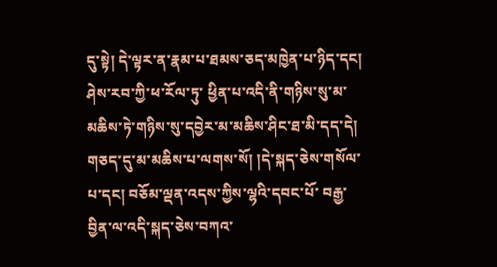དུ་སྟེ། དེ་ལྟར་ན་རྣམ་པ་ཐམས་ཅད་མཁྱེན་པ་ཉིད་དང། ཤེས་རབ་ཀྱི་ཕ་རོལ་ཏུ་ ཕྱིན་པ་འདི་ནི་གཉིས་སུ་མ་མཆིས་ཏེ་གཉིས་སུ་དབྱེར་མ་མཆིས་ཤིང་ཐ་མི་དད་དེ། གཅད་དུ་མ་མཆིས་པ་ལགས་སོ། །དེ་སྐད་ཅེས་གསོལ་པ་དང། བཅོམ་ལྡན་འདས་ཀྱིས་ལྷའི་དབང་པོ་ བརྒྱ་བྱིན་ལ་འདི་སྐད་ཅེས་བཀའ་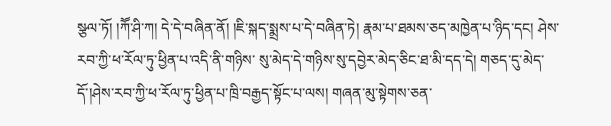སྩལ་ཏོ། །ཀཽ་ཤི་ཀ། དེ་དེ་བཞིན་ནོ། །ཇི་སྐད་སྨྲས་པ་དེ་བཞིན་ཏེ། རྣམ་པ་ཐམས་ཅད་མཁྱེན་པ་ཉིད་དང། ཤེས་རབ་ཀྱི་ཕ་རོལ་ཏུ་ཕྱིན་པ་འདི་ནི་གཉིས་ སུ་མེད་དེ་གཉིས་སུ་དབྱེར་མེད་ཅིང་ཐ་མི་དད་དེ། གཅད་དུ་མེད་དོ་།ཤེས་རབ་ཀྱི་ཕ་རོལ་ཏུ་ཕྱིན་པ་ཁྲི་བརྒྱད་སྟོང་པ་ལས། གཞན་མུ་སྟེགས་ཅན་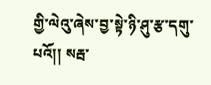གྱི་ལེའུ་ཞེས་བྱ་སྟེ་ཉི་ཤུ་རྩ་དགུ་པའོ།། སརྦ་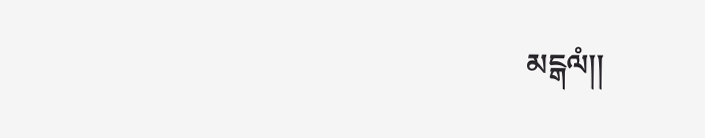མངྒལཾ།།